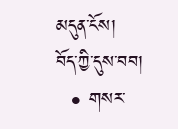མདུན་ངོས།
བོད་ཀྱི་དུས་བབ།
  • གསར་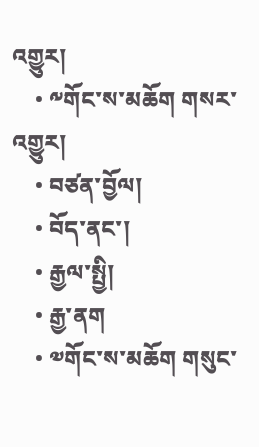འགྱུར།
    • ༸གོང་ས་མཆོག གསར་འགྱུར།
    • བཙན་བྱོལ།
    • བོད་ནང་།
    • རྒྱལ་སྤྱི།
    • རྒྱ་ནག
    • ༧གོང་ས་མཆོག གསུང་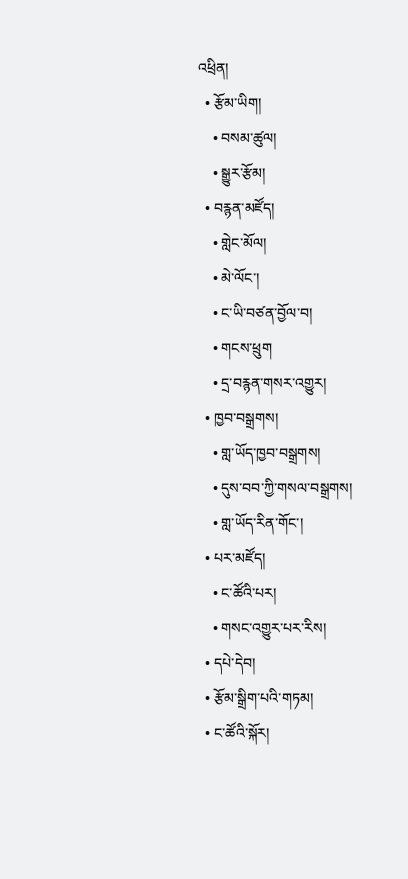འཕྲིན།
  • རྩོམ་ཡིག།
    • བསམ་ཚུལ།
    • སྒྱུར་རྩོམ།
  • བརྙན་མཛོད།
    • གླེང་མོལ།
    • མེ་ལོང་།
    • ང་ཡི་བཙན་བྱོལ་བ།
    • གངས་ཕྲུག
    • དྲ་བརྙན་གསར་འགྱུར།
  • ཁྱབ་བསྒྲགས།
    • གླ་ཡོད་ཁྱབ་བསྒྲགས།
    • དུས་བབ་ཀྱི་གསལ་བསྒྲགས།
    • གླ་ཡོད་རིན་གོང་།
  • པར་མཛོད།
    • ང་ཚོའི་པར།
    • གསང་འགྱུར་པར་རིས།
  • དཔེ་དེབ།
  • རྩོམ་སྒྲིག་པའི་གཏམ།
  • ང་ཚོའི་སྐོར།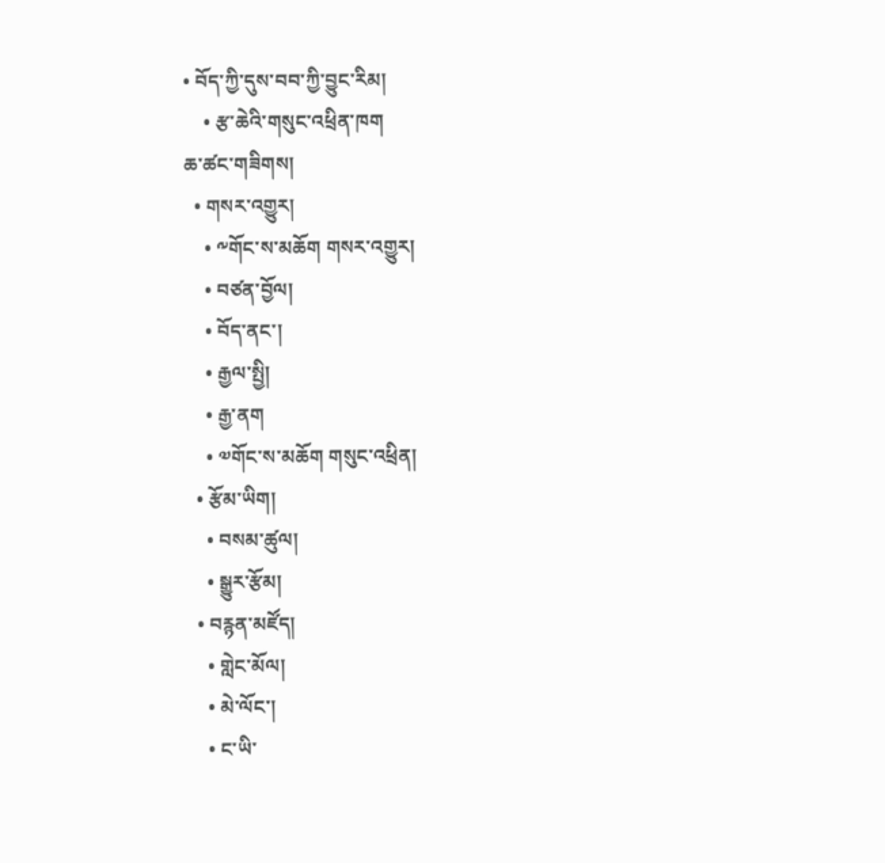• བོད་ཀྱི་དུས་བབ་ཀྱི་བྱུང་རིམ།
    • རྩ་ཆེའི་གསུང་འཕྲིན་ཁག
ཆ་ཚང་གཟིགས།
  • གསར་འགྱུར།
    • ༸གོང་ས་མཆོག གསར་འགྱུར།
    • བཙན་བྱོལ།
    • བོད་ནང་།
    • རྒྱལ་སྤྱི།
    • རྒྱ་ནག
    • ༧གོང་ས་མཆོག གསུང་འཕྲིན།
  • རྩོམ་ཡིག།
    • བསམ་ཚུལ།
    • སྒྱུར་རྩོམ།
  • བརྙན་མཛོད།
    • གླེང་མོལ།
    • མེ་ལོང་།
    • ང་ཡི་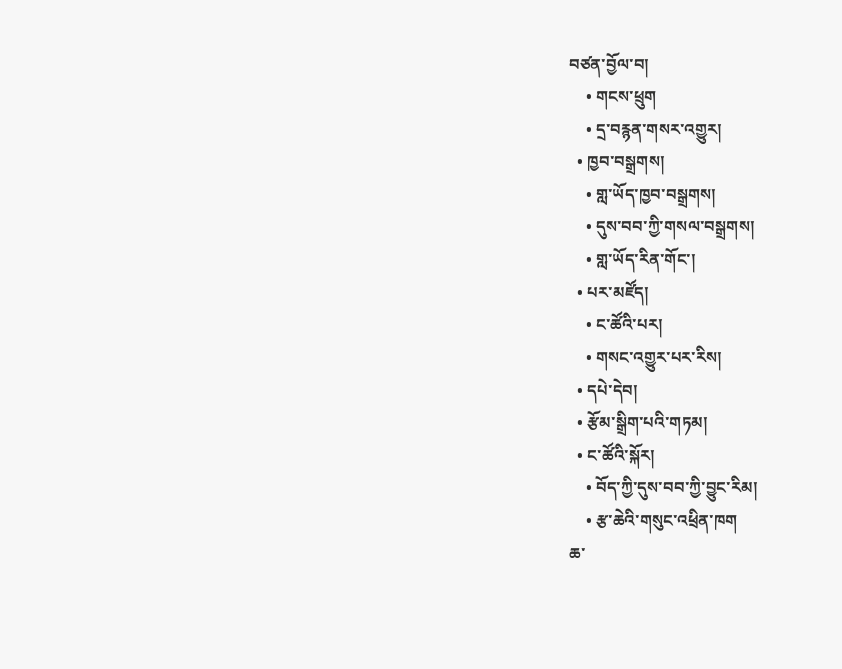བཙན་བྱོལ་བ།
    • གངས་ཕྲུག
    • དྲ་བརྙན་གསར་འགྱུར།
  • ཁྱབ་བསྒྲགས།
    • གླ་ཡོད་ཁྱབ་བསྒྲགས།
    • དུས་བབ་ཀྱི་གསལ་བསྒྲགས།
    • གླ་ཡོད་རིན་གོང་།
  • པར་མཛོད།
    • ང་ཚོའི་པར།
    • གསང་འགྱུར་པར་རིས།
  • དཔེ་དེབ།
  • རྩོམ་སྒྲིག་པའི་གཏམ།
  • ང་ཚོའི་སྐོར།
    • བོད་ཀྱི་དུས་བབ་ཀྱི་བྱུང་རིམ།
    • རྩ་ཆེའི་གསུང་འཕྲིན་ཁག
ཆ་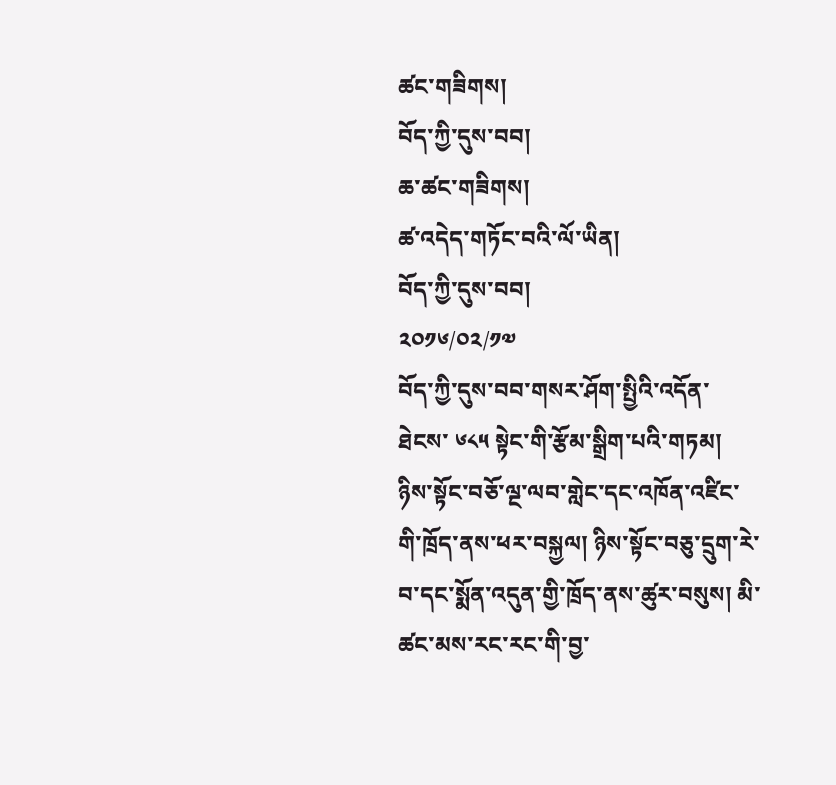ཚང་གཟིགས།
བོད་ཀྱི་དུས་བབ།
ཆ་ཚང་གཟིགས།
ཚ་འདེད་གཏོང་བའི་ལོ་ཡིན།
བོད་ཀྱི་དུས་བབ།
༢༠༡༦/༠༢/༡༧
བོད་ཀྱི་དུས་བབ་གསར་ཤོག་སྤྱིའི་འདོན་ཐེངས་ ༦༨༥ སྟེང་གི་རྩོམ་སྒྲིག་པའི་གཏམ།
ཉིས་སྟོང་བཅོ་ལྔ་ལབ་གླེང་དང་འཁོན་འཛིང་གི་ཁྲོད་ནས་ཕར་བསྐྱལ། ཉིས་སྟོང་བཅུ་དྲུག་རེ་བ་དང་སྨོན་འདུན་གྱི་ཁྲོད་ནས་ཚུར་བསུས། མི་ཚང་མས་རང་རང་གི་བྱ་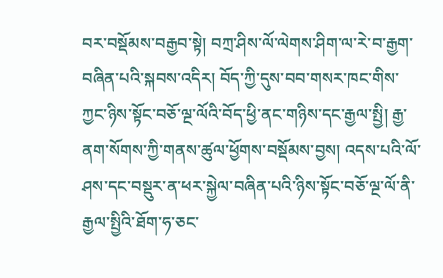བར་བསྡོམས་བརྒྱབ་སྟེ། བཀྲ་ཤིས་ལོ་ལེགས་ཤིག་ལ་རེ་བ་རྒྱག་བཞིན་པའི་སྐབས་འདིར། བོད་ཀྱི་དུས་བབ་གསར་ཁང་གིས་ཀྱང་ཉིས་སྟོང་བཅོ་ལྔ་ལོའི་བོད་ཕྱི་ནང་གཉིས་དང་རྒྱལ་སྤྱི། རྒྱ་ནག་སོགས་ཀྱི་གནས་ཚུལ་ཕྱོགས་བསྡོམས་བྱས། འདས་པའི་ལོ་ཤས་དང་བསྡུར་ན་ཕར་སྐྱེལ་བཞིན་པའི་ཉིས་སྟོང་བཅོ་ལྔ་ལོ་ནི་རྒྱལ་སྤྱིའི་ཐོག་ཧ་ཅང་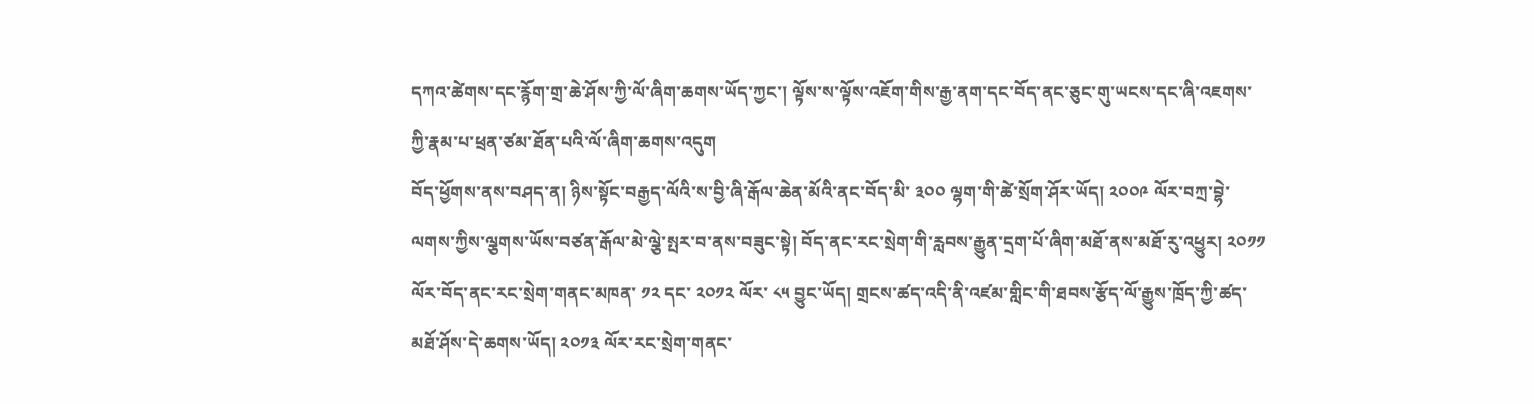དཀའ་ཚེགས་དང་རྙོག་གྲ་ཆེ་ཤོས་ཀྱི་ལོ་ཞིག་ཆགས་ཡོད་ཀྱང་། ལྟོས་ས་ལྟོས་འཇོག་གིས་རྒྱ་ནག་དང་བོད་ནང་ཅུང་གུ་ཡངས་དང་ཞི་འཇགས་ཀྱི་རྣམ་པ་ཕྲན་ཙམ་ཐོན་པའི་ལོ་ཞིག་ཆགས་འདུག
བོད་ཕྱོགས་ནས་བཤད་ན། ཉིས་སྟོང་བརྒྱད་ལོའི་ས་བྱི་ཞི་རྒོལ་ཆེན་མོའི་ནང་བོད་མི་ ༣༠༠ ལྷག་གི་ཚེ་སྲོག་ཤོར་ཡོད། ༢༠༠༩ ལོར་བཀྲ་བྷེ་ལགས་ཀྱིས་ལྕགས་ཡོས་བཙན་རྒོལ་མེ་ལྕེ་སྤར་བ་ནས་བཟུང་སྟེ། བོད་ནང་རང་སྲེག་གི་རླབས་རྒྱུན་དྲག་པོ་ཞིག་མཐོ་ནས་མཐོ་རུ་འཕྱུར། ༢༠༡༡ ལོར་བོད་ནང་རང་སྲེག་གནང་མཁན་ ༡༢ དང་ ༢༠༡༢ ལོར་ ༨༥ བྱུང་ཡོད། གྲངས་ཚད་འདི་ནི་འཛམ་གླིང་གི་ཐབས་རྩོད་ལོ་རྒྱུས་ཁྲོད་ཀྱི་ཚད་མཐོ་ཤོས་དེ་ཆགས་ཡོད། ༢༠༡༣ ལོར་རང་སྲེག་གནང་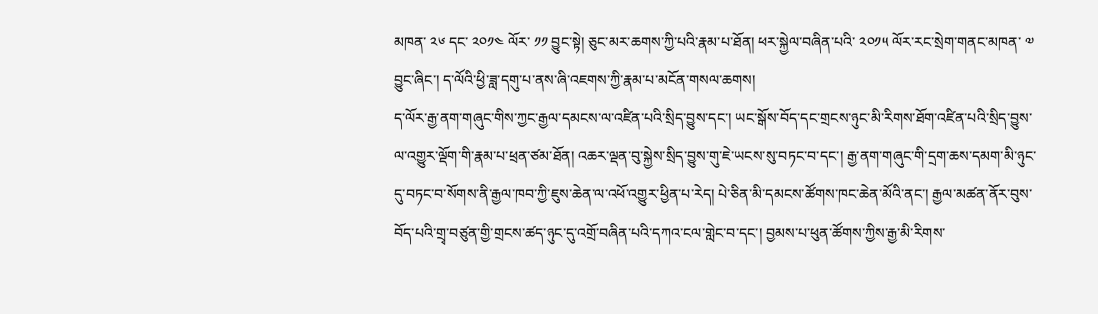མཁན་ ༢༦ དང་ ༢༠༡༤ ལོར་ ༡༡ བྱུང་སྟེ། ཅུང་མར་ཆགས་ཀྱི་པའི་རྣམ་པ་ཐོན། ཕར་སྐྱེལ་བཞིན་པའི་ ༢༠༡༥ ལོར་རང་སྲེག་གནང་མཁན་ ༧ བྱུང་ཞིང་། ད་ལོའི་ཕྱི་ཟླ་དགུ་པ་ནས་ཞི་འཇགས་ཀྱི་རྣམ་པ་མངོན་གསལ་ཆགས།
ད་ལོར་རྒྱ་ནག་གཞུང་གིས་ཀྱང་རྒྱལ་དམངས་ལ་འཛིན་པའི་སྲིད་བྱུས་དང་། ཡང་སྒོས་བོད་དང་གྲངས་ཉུང་མི་རིགས་ཐོག་འཛིན་པའི་སྲིད་བྱུས་ལ་འགྱུར་ལྡོག་གི་རྣམ་པ་ཕྲན་ཙམ་ཐོན། འཆར་ལྡན་བུ་སྐྱེས་སྲིད་བྱུས་གུ་ཇེ་ཡངས་སུ་བཏང་བ་དང་། རྒྱ་ནག་གཞུང་གི་དྲག་ཆས་དམག་མི་ཉུང་དུ་བཏང་བ་སོགས་ནི་རྒྱལ་ཁབ་ཀྱི་ཇུས་ཆེན་ལ་འཕོ་འགྱུར་ཕྱིན་པ་རེད། པེ་ཅིན་མི་དམངས་ཚོགས་ཁང་ཆེན་མོའི་ནང་། རྒྱལ་མཚན་ནོར་བུས་བོད་པའི་གྲྭ་བཙུན་གྱི་གྲངས་ཚད་ཉུང་དུ་འགྲོ་བཞིན་པའི་དཀའ་ངལ་གླེང་བ་དང་། བྱམས་པ་ཕུན་ཚོགས་ཀྱིས་རྒྱ་མི་རིགས་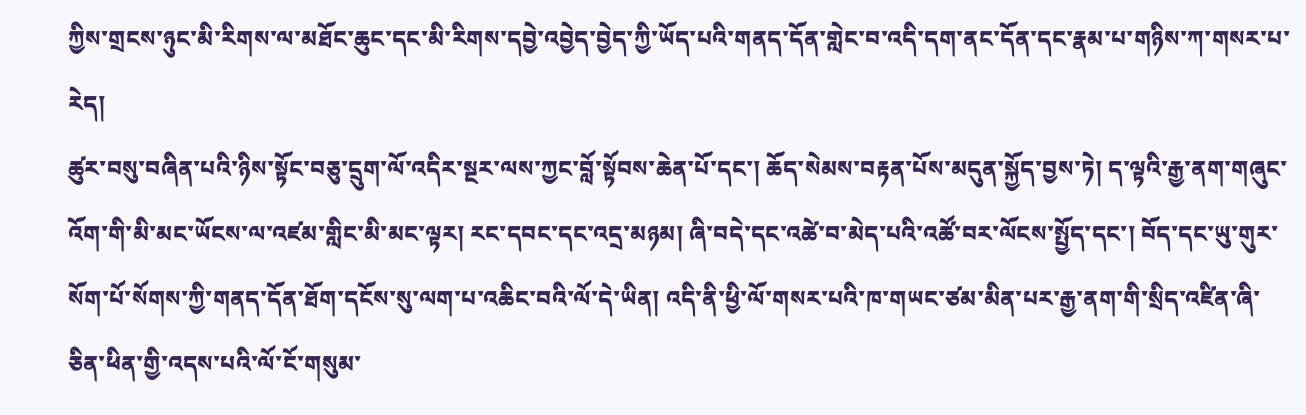ཀྱིས་གྲངས་ཉུང་མི་རིགས་ལ་མཐོང་ཆུང་དང་མི་རིགས་དབྱེ་འབྱེད་བྱེད་ཀྱི་ཡོད་པའི་གནད་དོན་གླེང་བ་འདི་དག་ནང་དོན་དང་རྣམ་པ་གཉིས་ཀ་གསར་པ་རེད།
ཚུར་བསུ་བཞིན་པའི་ཉིས་སྟོང་བཅུ་དྲུག་ལོ་འདིར་སྔར་ལས་ཀྱང་བློ་སྟོབས་ཆེན་པོ་དང་། ཆོད་སེམས་བརྟན་པོས་མདུན་སྐྱོད་བྱས་ཏེ། ད་ལྟའི་རྒྱ་ནག་གཞུང་འོག་གི་མི་མང་ཡོངས་ལ་འཛམ་གླིང་མི་མང་ལྟར། རང་དབང་དང་འདྲ་མཉམ། ཞི་བདེ་དང་འཚེ་བ་མེད་པའི་འཚོ་བར་ལོངས་སྤྱོད་དང་། བོད་དང་ཡུ་གུར་སོག་པོ་སོགས་ཀྱི་གནད་དོན་ཐོག་དངོས་སུ་ལག་པ་འཆིང་བའི་ལོ་དེ་ཡིན། འདི་ནི་ཕྱི་ལོ་གསར་པའི་ཁ་གཡང་ཙམ་མིན་པར་རྒྱ་ནག་གི་སྲིད་འཛིན་ཞི་ཅིན་ཕིན་གྱི་འདས་པའི་ལོ་ངོ་གསུམ་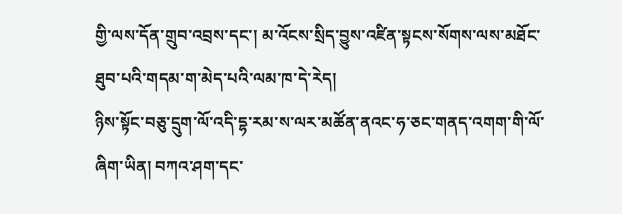གྱི་ལས་དོན་གྲུབ་འབྲས་དང་། མ་འོངས་སྲིད་བྱུས་འཛིན་སྟངས་སོགས་ལས་མཐོང་ཐུབ་པའི་གདམ་ག་མེད་པའི་ལམ་ཁ་དེ་རེད།
ཉིས་སྟོང་བཅུ་དྲུག་ལོ་འདི་དྷ་རམ་ས་ལར་མཚོན་ནའང་ཧ་ཅང་གནད་འགག་གི་ལོ་ཞིག་ཡིན། བཀའ་ཤག་དང་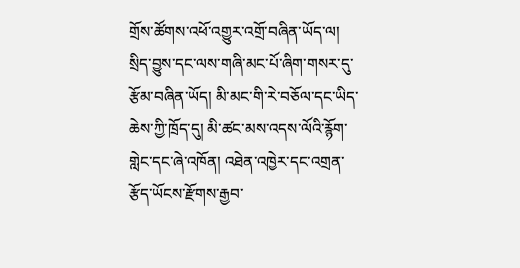གྲོས་ཚོགས་འཕོ་འགྱུར་འགྲོ་བཞིན་ཡོད་ལ། སྲིད་བྱུས་དང་ལས་གཞི་མང་པོ་ཞིག་གསར་དུ་རྩོམ་བཞིན་ཡོད། མི་མང་གི་རེ་བཅོལ་དང་ཡིད་ཆེས་ཀྱི་ཁྲོད་དུ། མི་ཚང་མས་འདས་ལོའི་རྙོག་གླེང་དང་ཞེ་འཁོན། འཐེན་འཁྱེར་དང་འགྲན་རྩོད་ཡོངས་རྫོགས་རྒྱབ་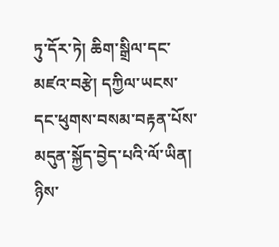ཏུ་དོར་ཏེ། ཆིག་སྒྲིལ་དང་མཛའ་བརྩེ། དཀྱིལ་ཡངས་དང་ཕུགས་བསམ་བརྟན་པོས་མདུན་སྐྱོད་བྱེད་པའི་ལོ་ཡིན། ཉིས་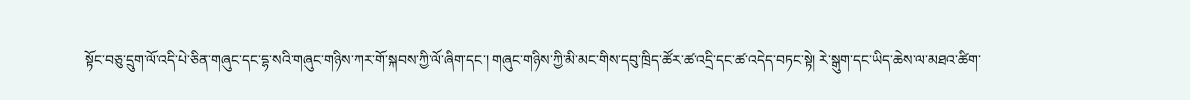སྟོང་བཅུ་དྲུག་ལོ་འདི་པེ་ཅིན་གཞུང་དང་དྷ་སའི་གཞུང་གཉིས་ཀར་གོ་སྐབས་ཀྱི་ལོ་ཞིག་དང་། གཞུང་གཉིས་ཀྱི་མི་མང་གིས་དབུ་ཁྲིད་ཚོར་ཚ་འདྲི་དང་ཚ་འདེད་བཏང་སྟེ། རེ་སྒུག་དང་ཡིད་ཆེས་ལ་མཐའ་ཚིག་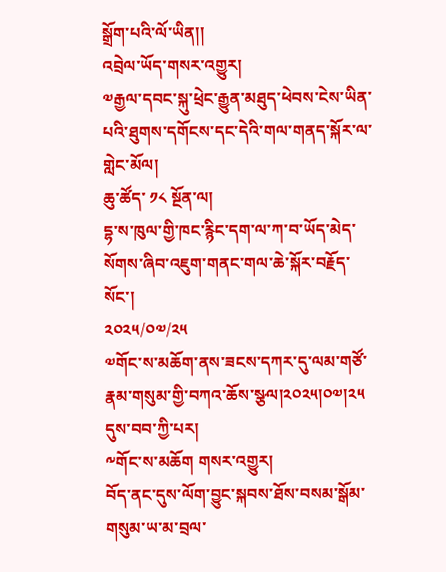སྒྲོག་པའི་ལོ་ཡིན།།
འབྲེལ་ཡོད་གསར་འགྱུར།
༧རྒྱལ་དབང་སྐུ་ཕྲེང་རྒྱུན་མཐུད་ཕེབས་ངེས་ཡིན་པའི་ཐུགས་དགོངས་དང་དེའི་གལ་གནད་སྐོར་ལ་གླེང་མོལ།
ཆུ་ཚོད་ ༡༨ སྔོན་ལ།
དྷ་ས་ཁུལ་གྱི་ཁང་རྙིང་དག་ལ་ཀ་བ་ཡོད་མེད་སོགས་ཞིབ་འཇུག་གནང་གལ་ཆེ་སྐོར་བརྗོད་སོང་།
༢༠༢༥/༠༧/༢༥
༧གོང་ས་མཆོག་ནས་ཟངས་དཀར་དུ་ལམ་གཙོ་རྣམ་གསུམ་གྱི་བཀའ་ཆོས་སྩལ།༢༠༢༥།༠༧།༢༥ དུས་བབ་ཀྱི་པར།
༸གོང་ས་མཆོག གསར་འགྱུར།
བོད་ནང་དུས་ལོག་བྱུང་སྐབས་ཐོས་བསམ་སྒོམ་གསུམ་ཡ་མ་བྲལ་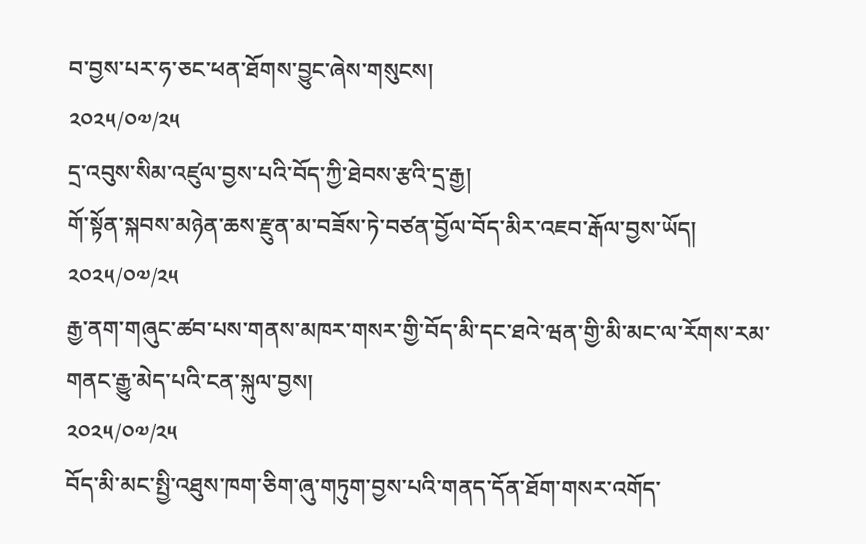བ་བྱས་པར་ཧ་ཅང་ཕན་ཐོགས་བྱུང་ཞེས་གསུངས།
༢༠༢༥/༠༧/༢༥
དྲ་འབུས་སིམ་འཛུལ་བྱས་པའི་བོད་ཀྱི་ཐེབས་རྩའི་དྲ་རྒྱ།
གོ་སྟོན་སྐབས་མཉེན་ཆས་རྫུན་མ་བཟོས་ཏེ་བཙན་བྱོལ་བོད་མིར་འཇབ་རྒོལ་བྱས་ཡོད།
༢༠༢༥/༠༧/༢༥
རྒྱ་ནག་གཞུང་ཚབ་པས་གནས་མཁར་གསར་གྱི་བོད་མི་དང་ཐའེ་ཝན་གྱི་མི་མང་ལ་རོགས་རམ་གནང་རྒྱུ་མེད་པའི་ངན་སྐུལ་བྱས།
༢༠༢༥/༠༧/༢༥
བོད་མི་མང་སྤྱི་འཐུས་ཁག་ཅིག་ཞུ་གཏུག་བྱས་པའི་གནད་དོན་ཐོག་གསར་འགོད་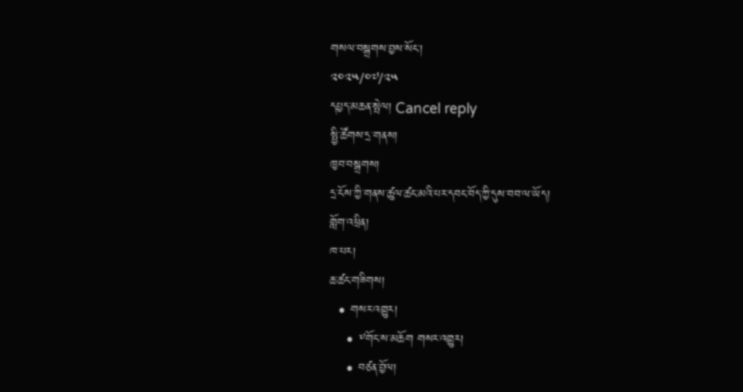གསལ་བསྒྲགས་བྱས་སོང་།
༢༠༢༥/༠༧/༢༥
དཔྱད་མཆན་སྤེལ། Cancel reply
སྤྱི་ཚོགས་དྲ་གནས།
ཁྱབ་བསྒྲགས།
དྲ་ངོས་ཀྱི་གནས་ཚུལ་ཚང་མའི་པར་དབང་བོད་ཀྱི་དུས་བབ་ལ་ཡོད།
གློག་འཕྲིན།
ཁ་པར།
ཆ་ཚང་གཟིགས།
  • གསར་འགྱུར།
    • ༸གོང་ས་མཆོག གསར་འགྱུར།
    • བཙན་བྱོལ།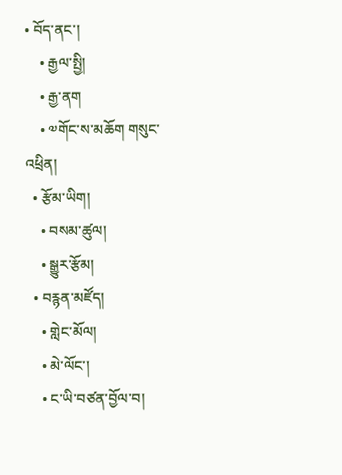• བོད་ནང་།
    • རྒྱལ་སྤྱི།
    • རྒྱ་ནག
    • ༧གོང་ས་མཆོག གསུང་འཕྲིན།
  • རྩོམ་ཡིག།
    • བསམ་ཚུལ།
    • སྒྱུར་རྩོམ།
  • བརྙན་མཛོད།
    • གླེང་མོལ།
    • མེ་ལོང་།
    • ང་ཡི་བཙན་བྱོལ་བ།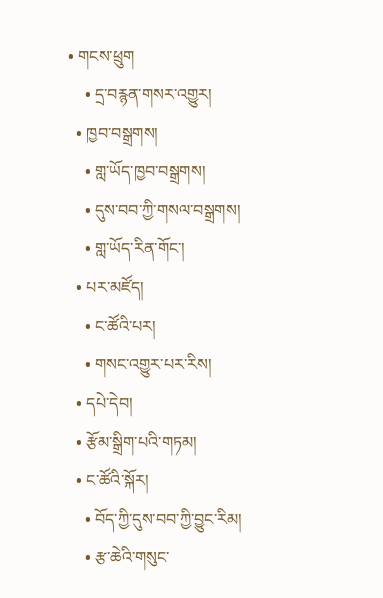• གངས་ཕྲུག
    • དྲ་བརྙན་གསར་འགྱུར།
  • ཁྱབ་བསྒྲགས།
    • གླ་ཡོད་ཁྱབ་བསྒྲགས།
    • དུས་བབ་ཀྱི་གསལ་བསྒྲགས།
    • གླ་ཡོད་རིན་གོང་།
  • པར་མཛོད།
    • ང་ཚོའི་པར།
    • གསང་འགྱུར་པར་རིས།
  • དཔེ་དེབ།
  • རྩོམ་སྒྲིག་པའི་གཏམ།
  • ང་ཚོའི་སྐོར།
    • བོད་ཀྱི་དུས་བབ་ཀྱི་བྱུང་རིམ།
    • རྩ་ཆེའི་གསུང་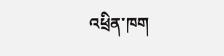འཕྲིན་ཁག